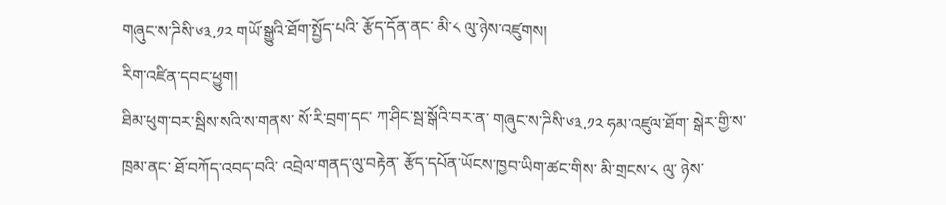གཞུང་ས་ཌིསི་༦༣.༡༢ གཡོ་སྒྱུའི་ཐོག་སྤྱོད་པའི་ རྩོད་དོན་ནང་ མི་༨ ལུ་ཉེས་འཛུགས།
རིག་འཛིན་དབང་ཕྱུག།
ཐིམ་ཕུག་བར་སྦིས་སའི་ས་གནས་ སོ་རི་བྲག་དང་ ཀ་ཤིང་སྦ་སྒོའི་བར་ན་ གཞུང་ས་ཌིསི་༦༣.༡༢ ཧམ་འཛུལ་ཐོག་ སྒེར་གྱི་ས་ཁྲམ་ནང་ ཐོ་བཀོད་འབད་བའི་ འབྲེལ་གནད་ལུ་བརྟེན་ རྩོད་དཔོན་ཡོངས་ཁྱབ་ཡིག་ཚང་གིས་ མི་གྲངས་༨ ལུ་ ཉེས་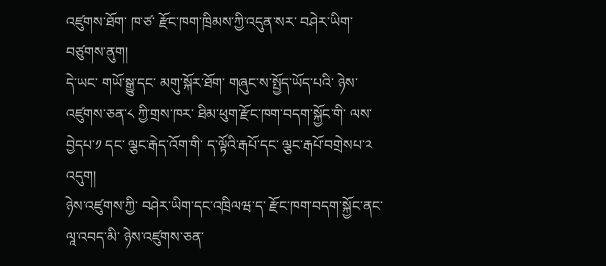འཛུགས་ཐོག་ ཁ་ཙ་ རྫོང་ཁག་ཁྲིམས་ཀྱི་འདུན་སར་ བཤེར་ཡིག་བཙུགས་ནུག།
དེ་ཡང་ གཡོ་སྒྱུ་དང་ མགུ་སྐོར་ཐོག་ གཞུང་ས་སྤྱོད་ཡོད་པའི་ ཉེས་འཛུགས་ཅན་༨ ཀྱི་གྲས་ཁར་ ཐིམ་ཕུག་རྫོང་ཁག་བདག་སྐྱོང་གི་ ལས་བྱེདཔ་༡ དང་ ལྕང་རྒེད་འོག་གི་ ད་ལྟོའི་རྒཔོ་དང་ ལྕང་རྒཔོ་བགྲེསཔ་༢ འདུག།
ཉེས་འཛུགས་ཀྱི་ བཤེར་ཡིག་དང་འཁྲིལཝ་ད་ རྫོང་ཁག་བདག་སྐྱོང་ནང་ ལཱ་འབད་མི་ ཉེས་འཛུགས་ཅན་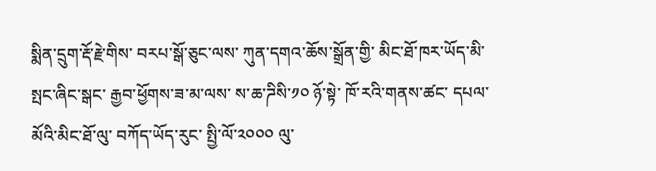སྨིན་དྲུག་རྡོ་རྗེ་གིས་ བརཔ་སྒོ་ཅུང་ལས་ ཀུན་དགའ་ཆོས་སྒྲོན་གྱི་ མིང་ཐོ་ཁར་ཡོད་མི་ སྤང་ཞིང་སྒང་ རྒྱབ་ཕྱོགས་ཟ་མ་ལས་ ས་ཆ་ཌིསི་༡༠ ཉོ་སྟེ་ ཁོ་རའི་གནས་ཚང་ དཔལ་མོའི་མིང་ཐོ་ལུ་ བཀོད་ཡོད་རུང་ སྤྱི་ལོ་༢༠༠༠ ལུ་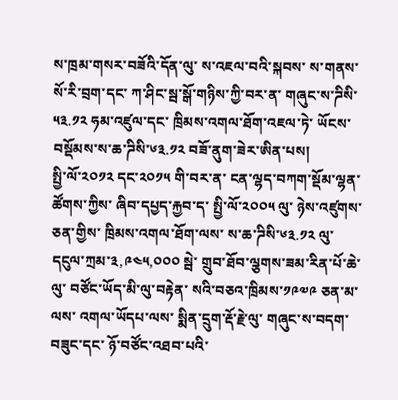ས་ཁྲམ་གསར་བཟོའི་དོན་ལུ་ ས་འཇལ་བའི་སྐབས་ ས་གནས་སོ་རི་བྲག་དང་ ཀ་ཤིང་སྦ་སྒོ་གཉིས་ཀྱི་བར་ན་ གཞུང་ས་ཌིསི་༥༣.༡༢ ཧམ་འཛུལ་དང་ ཁྲིམས་འགལ་ཐོག་འཇལ་ཏེ་ ཡོངས་བསྡོམས་ས་ཆ་ཌིསི་༦༣.༡༢ བཟོ་ནུག་ཟེར་ཨིན་པས།
སྤྱི་ལོ་༢༠༡༢ དང་༢༠༡༥ གི་བར་ན་ ངན་ལྷད་བཀག་སྡོམ་ལྷན་ཚོགས་ཀྱིས་ ཞིབ་དཔྱད་རྐྱབ་ད་ སྤྱི་ལོ་༢༠༠༥ ལུ་ ཉེས་འཛུགས་ཅན་གྱིས་ ཁྲིམས་འགལ་ཐོག་ལས་ ས་ཆ་ཌིསི་༦༣.༡༢ ལུ་ དངུལ་ཀྲམ་༣,༩༤༥,༠༠༠ སྦེ་ གྲུབ་ཐོབ་ལྕགས་ཟམ་རིན་པོ་ཆེ་ལུ་ བཙོང་ཡོད་མི་ལུ་བརྟེན་ སའི་བཅའ་ཁྲིམས་༡༩༧༩ ཅན་མ་ལས་ འགལ་ཡོདཔ་ལས་ སྨིན་དྲུག་རྡོ་རྗེ་ལུ་ གཞུང་ས་བདག་བཟུང་དང་ ཉོ་བཙོང་འཐབ་པའི་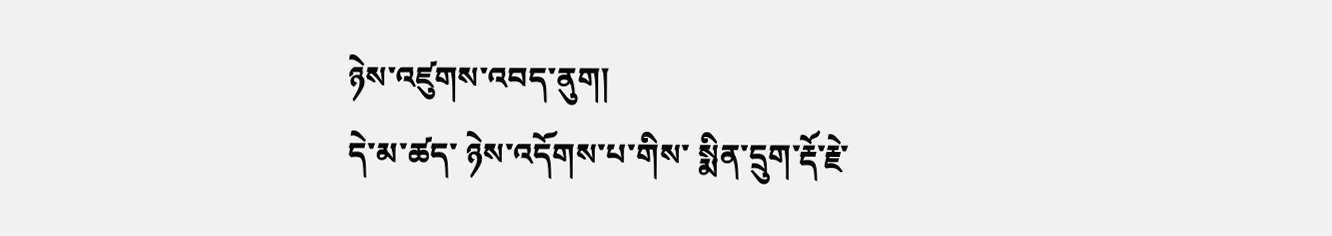ཉེས་འཛུགས་འབད་ནུག།
དེ་མ་ཚད་ ཉེས་འདོགས་པ་གིས་ སྨིན་དྲུག་རྡོ་རྗེ་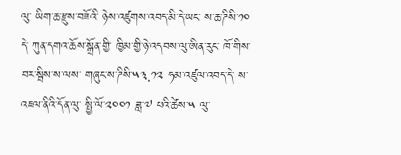ལུ་ ཡིག་ཆ་རྫུས་བཟོའི་ ཉེས་འཛུགས་འབད་མི་དེ་ཡང་ ས་ཆ་ཌིསི་༡༠ དེ་ ཀུན་དགའ་ཆོས་སྒྲོན་གྱི་ ཁྱིམ་གྱི་ཉེ་འདབས་ལུ་ཨིན་རུང་ ཁོ་གིས་ བར་སྦིས་ས་ལས་ གཞུང་ས་ཌིསི་༥༣.༡༢ ཧམ་འཛུལ་འབད་དེ་ ས་འཇལ་ནིའི་དོན་ལུ་ སྤྱི་ལོ་༢༠༠༡ ཟླ་༧ པའི་ཚེས་༥ ལུ་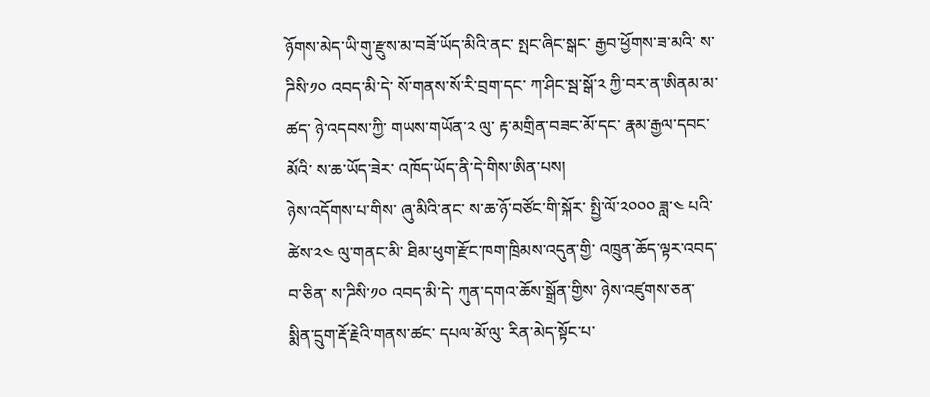ཉོགས་མེད་ཡི་གུ་རྫུས་མ་བཟོ་ཡོད་མིའི་ནང་ སྤང་ཞིང་སྒང་ རྒྱབ་ཕྱོགས་ཟ་མའི་ ས་ཌིསི་༡༠ འབད་མི་དེ་ སོ་གནས་སོ་རི་བྲག་དང་ ཀ་ཤིང་སྦ་སྒོ་༢ ཀྱི་བར་ན་ཨིནམ་མ་ཚད་ ཉེ་འདབས་ཀྱི་ གཡས་གཡོན་༢ ལུ་ རྟ་མགྲིན་བཟང་མོ་དང་ རྣམ་རྒྱལ་དབང་མོའི་ ས་ཆ་ཡོད་ཟེར་ འཁོད་ཡོད་ནི་དེ་གིས་ཨིན་པས།
ཉེས་འདོགས་པ་གིས་ ཞུ་མིའི་ནང་ ས་ཆ་ཉོ་བཙོང་གི་སྐོར་ སྤྱི་ལོ་༢༠༠༠ ཟླ་༤ པའི་ཚེས་༢༤ ལུ་གནང་མི་ ཐིམ་ཕུག་རྫོང་ཁག་ཁྲིམས་འདུན་གྱི་ འཁྲུན་ཆོད་ལྟར་འབད་བ་ཅིན་ ས་ཌིསི་༡༠ འབད་མི་དེ་ ཀུན་དགའ་ཆོས་སྒྲོན་གྱིས་ ཉེས་འཛུགས་ཅན་ སྨིན་དྲུག་རྡོ་རྗེའི་གནས་ཚང་ དཔལ་མོ་ལུ་ རིན་མེད་སྟོང་པ་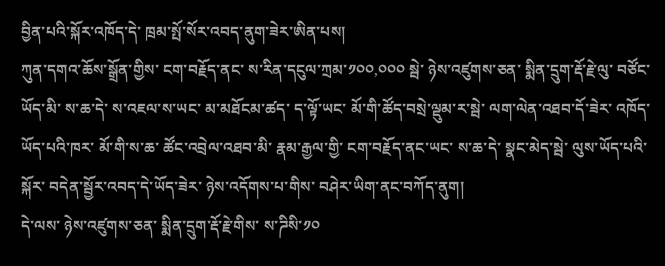བྱིན་པའི་སྐོར་འཁོད་དེ་ ཁྲམ་སྤོ་སོར་འབད་ནུག་ཟེར་ཨིན་པས།
ཀུན་དགའ་ཆོས་སྒྲོན་གྱིས་ ངག་བརྗོད་ནང་ ས་རིན་དངུལ་ཀྲམ་༡༠༠,༠༠༠ སྦེ་ ཉེས་འཛུགས་ཅན་ སྨིན་དྲུག་རྡོ་རྗེ་ལུ་ བཙོང་ཡོད་མི་ ས་ཆ་དེ་ ས་འཇལ་ས་ཡང་ མ་མཐོངམ་ཚད་ ད་ལྟོ་ཡང་ མོ་གི་ཚོད་བསྲེ་ལྡུམ་ར་སྦེ་ ལག་ལེན་འཐབ་དོ་ཟེར་ འཁོད་ཡོད་པའི་ཁར་ མོ་གི་ས་ཆ་ ཚོང་འབྲེལ་འཐབ་མི་ རྣམ་རྒྱལ་གྱི་ ངག་བརྗོད་ནང་ཡང་ ས་ཆ་དེ་ སྣང་མེད་སྦེ་ ལུས་ཡོད་པའི་སྐོར་ བདེན་སྦྱོར་འབད་དེ་ཡོད་ཟེར་ ཉེས་འདོགས་པ་གིས་ བཤེར་ཡིག་ནང་བཀོད་ནུག།
དེ་ལས་ ཉེས་འཛུགས་ཅན་ སྨིན་དྲུག་རྡོ་རྗེ་གིས་ ས་ཌིསི་༡༠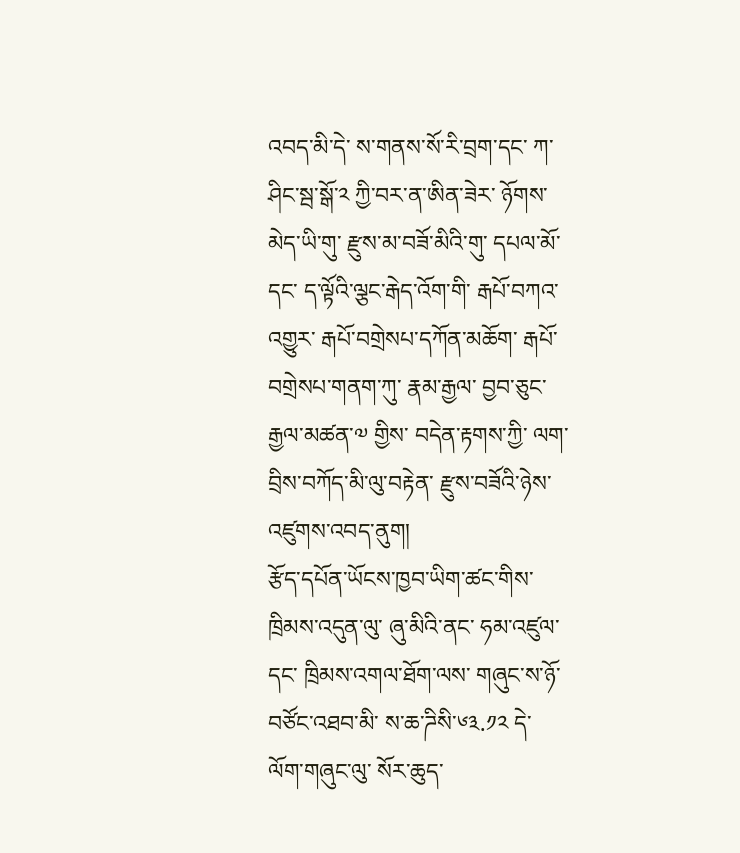འབད་མི་དེ་ ས་གནས་སོ་རི་བྲག་དང་ ཀ་ཤིང་སྦ་སྒོ་༢ ཀྱི་བར་ན་ཨིན་ཟེར་ ཉོགས་མེད་ཡི་གུ་ རྫུས་མ་བཟོ་མིའི་གུ་ དཔལ་མོ་དང་ ད་ལྟོའི་ལྕང་རྒེད་འོག་གི་ རྒཔོ་བཀའ་འགྱུར་ རྒཔོ་བགྲེསཔ་དཀོན་མཆོག་ རྒཔོ་བགྲེསཔ་གནག་ཀུ་ རྣམ་རྒྱལ་ བྱབ་ཅུང་ རྒྱལ་མཚན་༧ གྱིས་ བདེན་རྟགས་ཀྱི་ ལག་བྲིས་བཀོད་མི་ལུ་བརྟེན་ རྫུས་བཟོའི་ཉེས་འཛུགས་འབད་ནུག།
རྩོད་དཔོན་ཡོངས་ཁྱབ་ཡིག་ཚང་གིས་ ཁྲིམས་འདུན་ལུ་ ཞུ་མིའི་ནང་ ཧམ་འཛུལ་དང་ ཁྲིམས་འགལ་ཐོག་ལས་ གཞུང་ས་ཉོ་བཙོང་འཐབ་མི་ ས་ཆ་ཌིསི་༦༣.༡༢ དེ་ ལོག་གཞུང་ལུ་ སོར་ཆུད་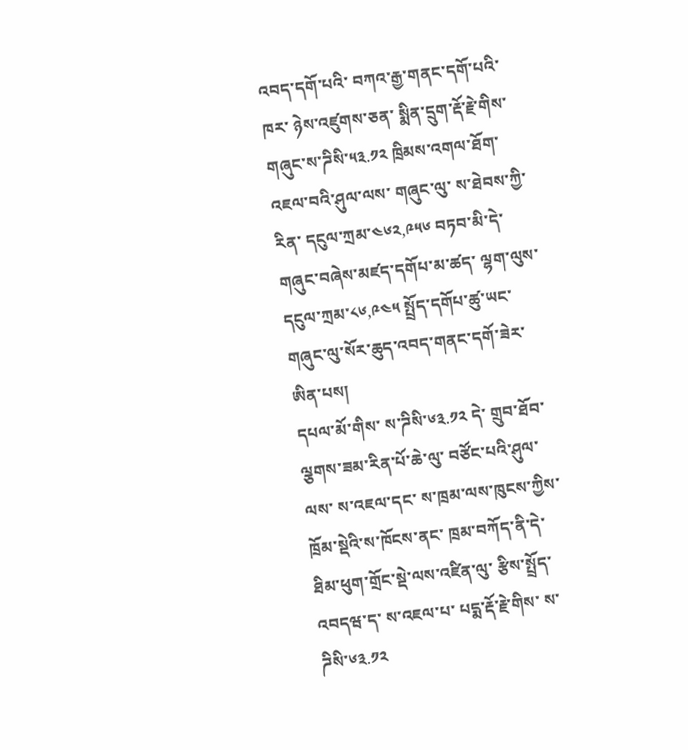འབད་དགོ་པའི་ བཀའ་རྒྱ་གནང་དགོ་པའི་ཁར་ ཉེས་འཛུགས་ཅན་ སྨིན་དྲུག་རྡོ་རྗེ་གིས་ གཞུང་ས་ཌིསི་༥༣.༡༢ ཁྲིམས་འགལ་ཐོག་ འཇལ་བའི་ཤུལ་ལས་ གཞུང་ལུ་ ས་ཐེབས་ཀྱི་རིན་ དངུལ་ཀྲམ་༤༦༢,༩༥༦ བཏབ་མི་དེ་ གཞུང་བཞེས་མཛད་དགོཔ་མ་ཚད་ ལྷག་ལུས་དངུལ་ཀྲམ་༨༦,༩༤༥ སྤྲོད་དགོཔ་ཚུ་ཡང་ གཞུང་ལུ་སོར་ཆུད་འབད་གནང་དགོ་ཟེར་ཨིན་པས།
དཔལ་མོ་གིས་ ས་ཌིསི་༦༣.༡༢ དེ་ གྲུབ་ཐོབ་ལྕགས་ཟམ་རིན་པོ་ཆེ་ལུ་ བཙོང་པའི་ཤུལ་ལས་ ས་འཇལ་དང་ ས་ཁྲམ་ལས་ཁུངས་ཀྱིས་ ཁྲོམ་སྡེའི་ས་ཁོངས་ནང་ ཁྲམ་བཀོད་ནི་དེ་ ཐིམ་ཕུག་གྲོང་སྡེ་ལས་འཛིན་ལུ་ རྩིས་སྤྲོད་འབདཝ་ད་ ས་འཇལ་པ་ པདྨ་རྡོ་རྗེ་གིས་ ས་ཌིསི་༦༣.༡༢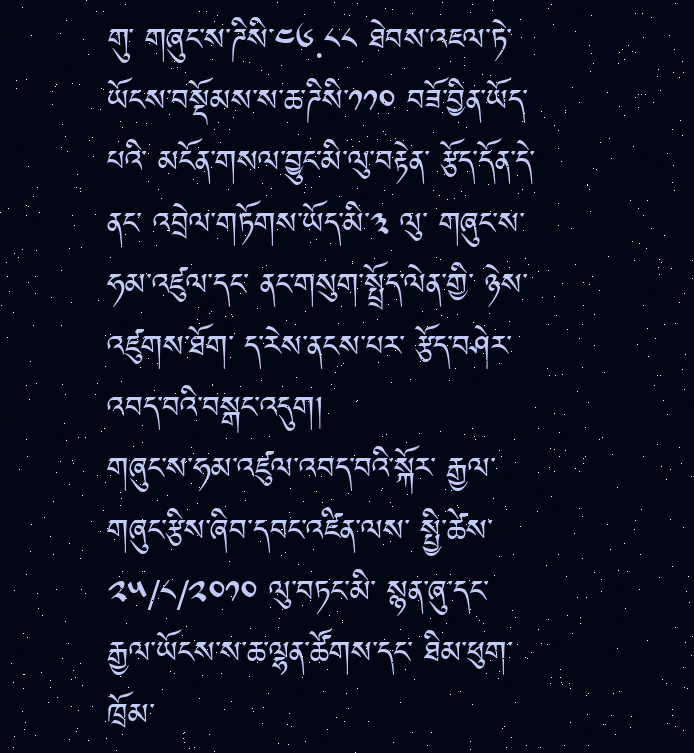གུ་ གཞུང་ས་ཌིསི་༤༦.༨༨ ཐེབས་འཇལ་ཏེ་ ཡོངས་བསྡོམས་ས་ཆ་ཌིསི་༡༡༠ བཟོ་བྱིན་ཡོད་པའི་ མངོན་གསལ་བྱུང་མི་ལུ་བརྟེན་ རྩོད་དོན་དེ་ནང་ འབྲེལ་གཏོགས་ཡོད་མི་༣ ལུ་ གཞུང་ས་ཧམ་འཛུལ་དང་ ནང་གསུག་སྤྲོད་ལེན་གྱི་ ཉེས་འཛུགས་ཐོག་ ད་རེས་ནངས་པར་ རྩོད་བཤེར་འབད་བའི་བསྒང་འདུག།
གཞུང་ས་ཧམ་འཛུལ་འབད་བའི་སྐོར་ རྒྱལ་གཞུང་རྩིས་ཞིབ་དབང་འཛིན་ལས་ སྤྱི་ཚེས་༢༥/༨/༢༠༡༠ ལུ་བཏང་མི་ སྙན་ཞུ་དང་ རྒྱལ་ཡོངས་ས་ཆ་ལྷན་ཚོགས་དང་ ཐིམ་ཕུག་ཁྲོམ་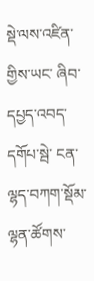སྡེ་ལས་འཛིན་གྱིས་ཡང་ ཞིབ་དཔྱད་འབད་དགོཔ་སྦེ་ ངན་ལྷད་བཀག་སྡོམ་ལྷན་ཚོགས་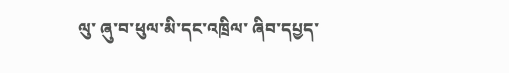ལུ་ ཞུ་བ་ཕུལ་མི་དང་འཁྲིལ་ ཞིབ་དཔྱད་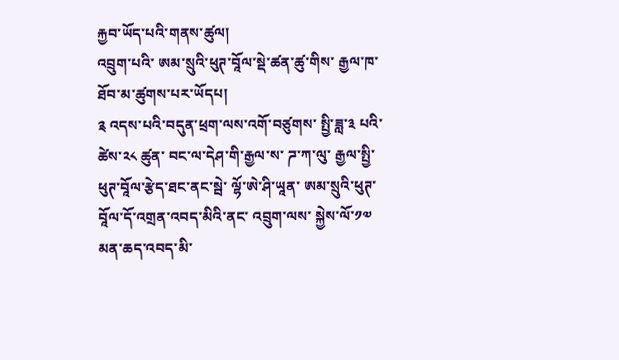རྐྱབ་ཡོད་པའི་གནས་ཚུལ།
འབྲུག་པའི་ ཨམ་སྲུའི་ཕུཊ་བཱོལ་སྡེ་ཚན་ཚུ་གིས་ རྒྱལ་ཁ་ཐོབ་མ་ཚུགས་པར་ཡོདཔ།
༉ འདས་པའི་བདུན་ཕྲག་ལས་འགོ་བཙུགས་ སྤྱི་ཟླ་༣ པའི་ཚེས་༢༨ ཚུན་ བང་ལ་དེཤ་གི་རྒྱལ་ས་ ཌ་ཀ་ལུ་ རྒྱལ་སྤྱི་ཕུཊ་བཱོལ་རྩེད་ཐང་ནང་སྦེ་ ལྷོ་ཨེ་ཤི་ཡཱན་ ཨམ་སྲུའི་ཕུཊ་བཱོལ་དོ་འགྲན་འབད་མིའི་ནང་ འབྲུག་ལས་ སྐྱེས་ལོ་༡༧ མན་ཆད་འབད་མི་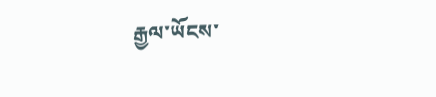རྒྱལ་ཡོངས་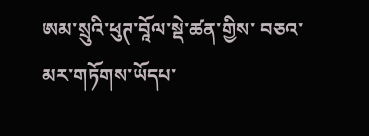ཨམ་སྲུའི་ཕུཊ་བཱོལ་སྡེ་ཚན་གྱིས་ བཅའ་མར་གཏོགས་ཡོདཔ་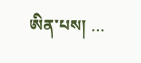ཨིན་པས། …